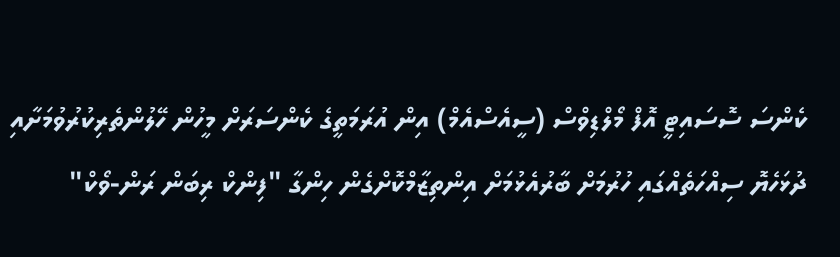ކެންސަ ސޮސައިޓީ އޮފް މޯލްޑިވްސް (ސީއެސްއެމް) އިން އުރަމަތީގެ ކެންސަރަށް މީހުން ހޭލުންތެރިކުރުވުމަށާއި ދުޅަހެޔޮ ސިއްހަތެއްގައި ހުރުމަށް ބާރުއެޅުމަށް އިންތިޒާމްކޮށްގެން ހިންގާ "ފިންކް ރިބަން ރަން-ވޯކް"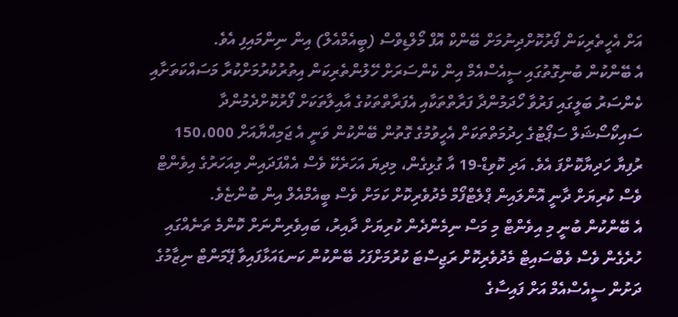އަށް އެހީތެރިކަން ފޯރުކޮށްދިނުމަށް ބޭންކް އޮފް މޯލްޑިވްސް (ބީއެމްއެލް) އިން ނިންމައިފި އެވެ.
އެ ބޭންކުން ބުނިގޮތުގައި ސީއެސްއެމް އިން ކެންސަރަށް ހޭލުންތެރިކަން އިތުރުކުރުމަށްކުރާ މަސައްކަތަށާއި ކެންސަރު ބަލީގައި ފަރުވާ ހޯދަމުންދާ ފަރާތްތަކާއި އެފަރާތްތަކުގެ އާއިލާތަކަށް ފޯރުކޮށްދެމުންދާ ސައިކޯސޯޝަލް ސަޕޯޓުގެ ހިދުމަތްތަކަށް އެހީވުމުގެ ގޮތުން ބޭންކުން ވަނީ އެ ޖަމިއްޔާއަށް 150،000 ރުފިޔާ ހަދިޔާކޮށްފަ އެވެ. އަދި ކޮވިޑް-19 އާ ގުޅިގެން، މިދިޔަ އަހަރެކޭ ވެސް އެއްފަދައިން މިއަހަރުގެ އިވެންޓް ވެސް ކުރިޔަށް ދާނީ އޮންލައިން ޕްލެޓްފޯމް މެދުވެރިކޮށް ކަމަށް ވެސް ބީއެމްއެލް އިން ބުންޏެވެ.
އެ ބޭންކުން ބުނީ މި އިވެންޓް މި މަސް ނިމެންދެން ކުރިޔަށް ދާއިރު، ބައިވެރިންނަށް ކޮންމެ ތަނެއްގައި ހުރެގެން ވެސް ވެބްސައިޓް މެދުވެރިކޮށް ރަޖިސްޓަ ކުރުމަށްފަހު ބޭންކުން ކަނޑައަޅާފައިވާ ޕޭމަންޓް ނިޒާމުގެ ދަށުން ސީއެސްއެމް އަށް ފައިސާގެ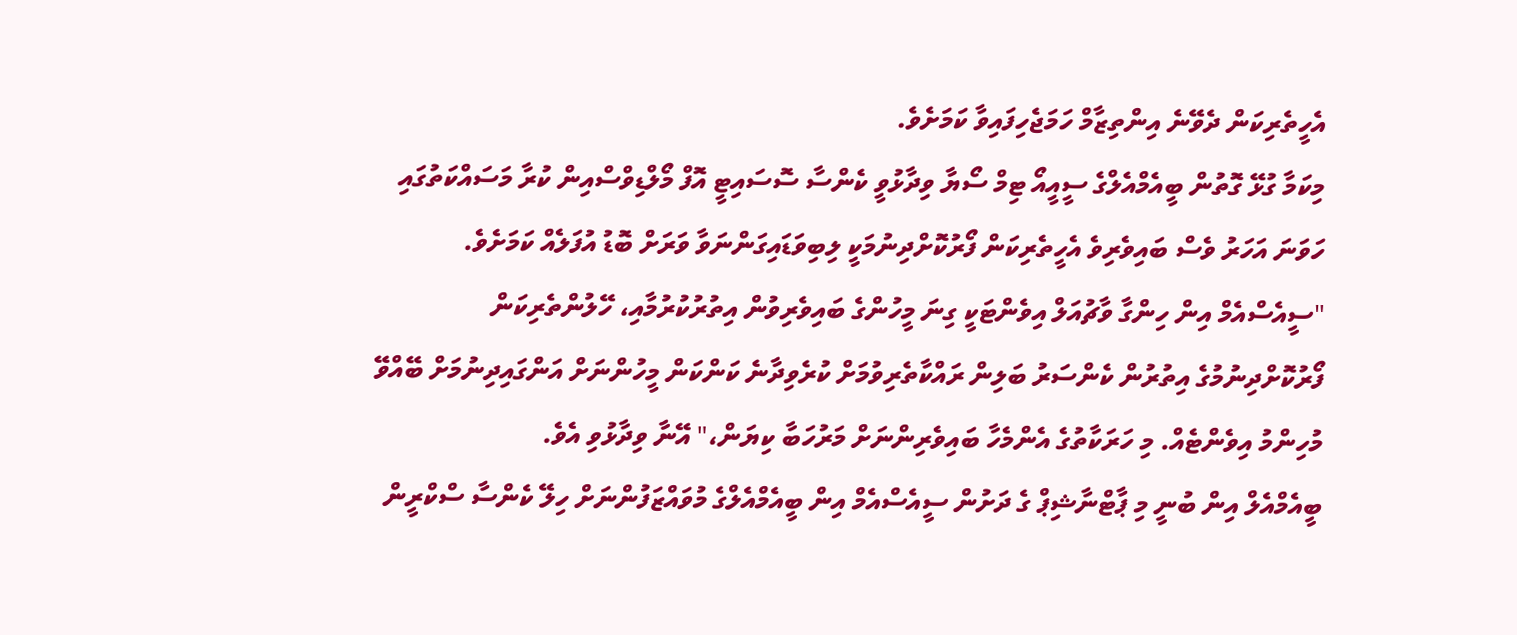އެހީތެރިކަން ދެވޭނެ އިންތިޒާމް ހަމަޖެހިފައިވާ ކަމަށެވެ.
މިކަމާ ގުޅޭ ގޮތުން ބީއެމްއެލްގެ ސީއީއޯ ޓިމް ސޯޔާ ވިދާޅުވީ ކެންސާ ސޮސައިޓީ އޮފް މޯލްޑިވްސްއިން ކުރާ މަސައްކަތުގައި ހަވަނަ އަހަރު ވެސް ބައިވެރިވެ އެހީތެރިކަން ފޯރުކޮށްދިނުމަކީ ލިބިވަޑައިގަންނަވާ ވަރަށް ބޮޑު އުފަލެއް ކަމަށެވެ.
"ސީއެސްއެމް އިން ހިންގާ ވާޗުއަލް އިވެންޓަކީ ގިނަ މީހުންގެ ބައިވެރިވުން އިތުރުކުރުމާއި، ހޭލުންތެރިކަން ފޯރުކޮށްދިނުމުގެ އިތުރުން ކެންސަރު ބަލިން ރައްކާތެރިވުމަށް ކުރެވިދާނެ ކަންކަން މީހުންނަށް އަންގައިދިނުމަށް ބޭއްވޭ މުހިންމު އިވެންޓެއް. މި ހަރަކާތުގެ އެންމެހާ ބައިވެރިންނަށް މަރުހަބާ ކިޔަން،" އޭނާ ވިދާޅުވި އެވެ.
ބީއެމްއެލް އިން ބުނީ މި ޕާޓްނާޝިޕް ގެ ދަށުން ސީއެސްއެމް އިން ބީއެމްއެލްގެ މުވައްޒަފުންނަށް ހިލޭ ކެންސާ ސްކްރީން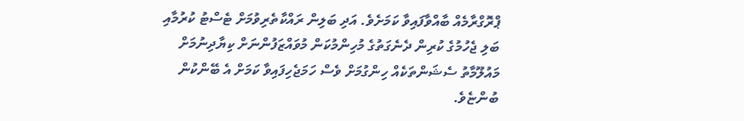ޕްރޮގްރާމެއް ބާއްވާފައިވާ ކަމަށެވެ. އަދި ބަލިން ރައްކާތެރިވުމަށް ޓެސްޓު ކުރުމާއި ބަލި ޖެހުމުގެ ކުރިން ދެނެގަތުގެ މުހިންމުކަން މުވައްޒަފުންނަށް ކިޔާދިނުމަށް މައުލޫމާތު ސެޝަންތަކެއް ހިންގުމަށް ވެސް ހަމަޖެހިފައިވާ ކަމަށް އެ ބޭންކުން ބުންޏެވެ.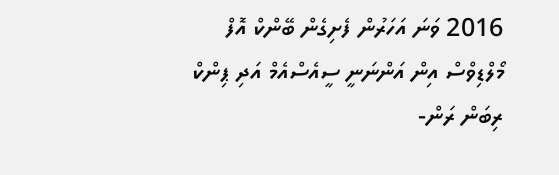2016 ވަނަ އަހަރުން ފެށިގެން ބޭންކް އޮފް މޯލްޑިވްސް އިން އަންނަނީ ސީއެސްއެމް އަދި ޕިންކް ރިބަން ރަން-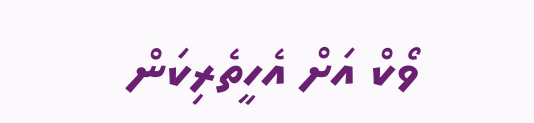ވޯކް އަށް އެހީތެރިކަން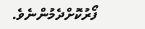ފޯރުކޮށްދެމުންނެވެ.